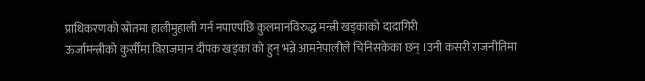प्राधिकरणको स्रोतमा हालीमुहाली गर्न नपाएपछि कुलमानविरुद्ध मन्त्री खड्काको दादागिरी
ऊर्जामन्त्रीको कुर्सीमा विराजमान दीपक खड्का को हुन् भन्ने आमनेपालीले चिनिसकेका छन् ।उनी कसरी राजनीतिमा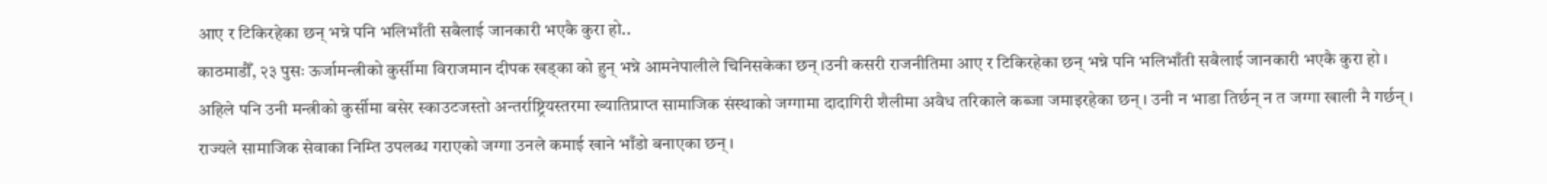आए र टिकिरहेका छन् भन्ने पनि भलिभाँती सबैलाई जानकारी भएकै कुरा हो..
काठमाडौँ, २३ पुसः ऊर्जामन्त्रीको कुर्सीमा विराजमान दीपक खड्का को हुन् भन्ने आमनेपालीले चिनिसकेका छन् ।उनी कसरी राजनीतिमा आए र टिकिरहेका छन् भन्ने पनि भलिभाँती सबैलाई जानकारी भएकै कुरा हो ।
अहिले पनि उनी मन्त्रीको कुर्सीमा बसेर स्काउटजस्तो अन्तर्राष्ट्रियस्तरमा ख्यातिप्राप्त सामाजिक संस्थाको जग्गामा दादागिरी शैलीमा अवैध तरिकाले कब्जा जमाइरहेका छन् । उनी न भाडा तिर्छन् न त जग्गा खाली नै गर्छन् । राज्यले सामाजिक सेवाका निम्ति उपलब्ध गराएको जग्गा उनले कमाई खाने भाँडो बनाएका छन् ।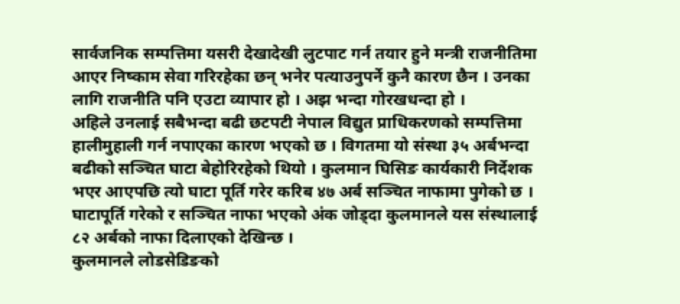सार्वजनिक सम्पत्तिमा यसरी देखादेखी लुटपाट गर्न तयार हुने मन्त्री राजनीतिमा आएर निष्काम सेवा गरिरहेका छन् भनेर पत्याउनुपर्ने कुनै कारण छैन । उनका लागि राजनीति पनि एउटा व्यापार हो । अझ भन्दा गोरखधन्दा हो ।
अहिले उनलाई सबैभन्दा बढी छटपटी नेपाल विद्युत प्राधिकरणको सम्पत्तिमा हालीमुहाली गर्न नपाएका कारण भएको छ । विगतमा यो संस्था ३५ अर्बभन्दा बढीको सञ्चित घाटा बेहोरिरहेको थियो । कुलमान घिसिङ कार्यकारी निर्देशक भएर आएपछि त्यो घाटा पूर्ति गरेर करिब ४७ अर्ब सञ्चित नाफामा पुगेको छ । घाटापूर्ति गरेको र सञ्चित नाफा भएको अंक जोड्दा कुलमानले यस संस्थालाई ८२ अर्बको नाफा दिलाएको देखिन्छ ।
कुलमानले लोडसेडिङको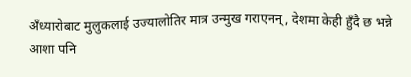अँध्यारोबाट मुलुकलाई उज्यालोतिर मात्र उन्मुख गराएनन्, देशमा केही हुँदै छ भन्ने आशा पनि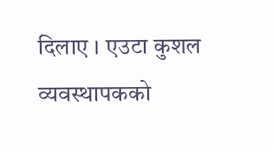दिलाए । एउटा कुशल व्यवस्थापकको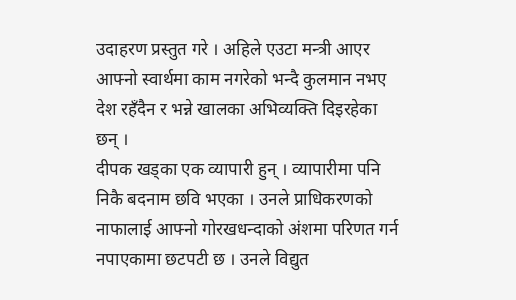उदाहरण प्रस्तुत गरे । अहिले एउटा मन्त्री आएर आफ्नो स्वार्थमा काम नगरेको भन्दै कुलमान नभए देश रहँदैन र भन्ने खालका अभिव्यक्ति दिइरहेका छन् ।
दीपक खड्का एक व्यापारी हुन् । व्यापारीमा पनि निकै बदनाम छवि भएका । उनले प्राधिकरणको नाफालाई आफ्नो गोरखधन्दाको अंशमा परिणत गर्न नपाएकामा छटपटी छ । उनले विद्युत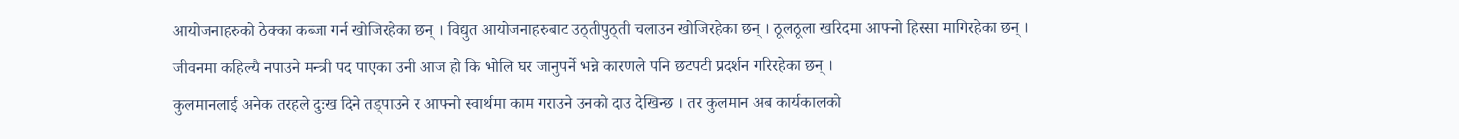आयोजनाहरुको ठेक्का कब्जा गर्न खोजिरहेका छन् । विद्युत आयोजनाहरुबाट उठ्तीपुठ्ती चलाउन खोजिरहेका छन् । ठूलठूला खरिदमा आफ्नो हिस्सा मागिरहेका छन् । जीवनमा कहिल्यै नपाउने मन्त्री पद पाएका उनी आज हो कि भोलि घर जानुपर्ने भन्ने कारणले पनि छटपटी प्रदर्शन गरिरहेका छन् ।
कुलमानलाई अनेक तरहले दुःख दिने तड्पाउने र आफ्नो स्वार्थमा काम गराउने उनको दाउ देखिन्छ । तर कुलमान अब कार्यकालको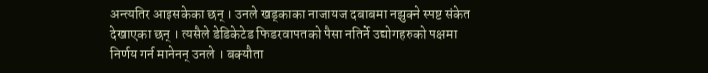अन्त्यतिर आइसकेका छन् । उनले खड्काका नाजायज दबाबमा नझुक्ने स्पष्ट संकेत देखाएका छन् । त्यसैले डेडिकेटेड फिडरवापतको पैसा नतिर्ने उद्योगहरुको पक्षमा निर्णय गर्न मानेनन् उनले । बक्यौता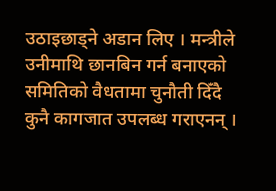उठाइछाड्ने अडान लिए । मन्त्रीले उनीमाथि छानबिन गर्न बनाएको समितिको वैधतामा चुनौती दिँदै कुनै कागजात उपलब्ध गराएनन् ।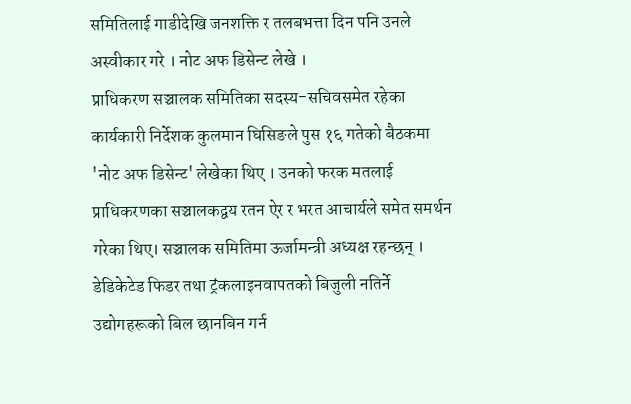समितिलाई गाडीदेखि जनशक्ति र तलबभत्ता दिन पनि उनले अस्वीकार गरे । नोट अफ डिसेन्ट लेखे ।
प्राधिकरण सञ्चालक समितिका सदस्य-सचिवसमेत रहेका कार्यकारी निर्देशक कुलमान घिसिङले पुस १६ गतेको बैठकमा 'नोट अफ डिसेन्ट' लेखेका थिए । उनको फरक मतलाई प्राधिकरणका सञ्चालकद्वय रतन ऐर र भरत आचार्यले समेत समर्थन गरेका थिए। सञ्चालक समितिमा ऊर्जामन्त्री अध्यक्ष रहन्छन् । डेडिकेटेड फिडर तथा ट्रंकलाइनवापतको बिजुली नतिर्ने उद्योगहरूको बिल छानबिन गर्न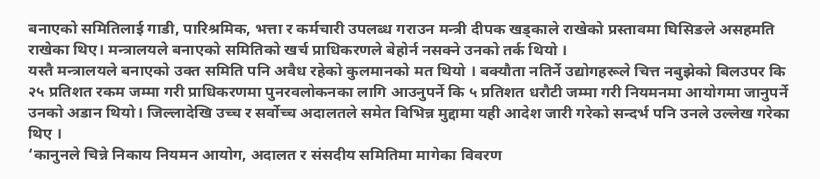बनाएको समितिलाई गाडी, पारिश्रमिक, भत्ता र कर्मचारी उपलब्ध गराउन मन्त्री दीपक खड्काले राखेको प्रस्तावमा घिसिङले असहमति राखेका थिए। मन्त्रालयले बनाएको समितिको खर्च प्राधिकरणले बेहोर्न नसक्ने उनको तर्क थियो ।
यस्तै मन्त्रालयले बनाएको उक्त समिति पनि अवैध रहेको कुलमानको मत थियो । बक्यौता नतिर्ने उद्योगहरूले चित्त नबुझेको बिलउपर कि २५ प्रतिशत रकम जम्मा गरी प्राधिकरणमा पुनरवलोकनका लागि आउनुपर्ने कि ५ प्रतिशत धरौटी जम्मा गरी नियमनमा आयोगमा जानुपर्ने उनको अडान थियो। जिल्लादेखि उच्च र सर्वोच्च अदालतले समेत विभिन्न मुद्दामा यही आदेश जारी गरेको सन्दर्भ पनि उनले उल्लेख गरेका थिए ।
‘कानुनले चिन्ने निकाय नियमन आयोग, अदालत र संसदीय समितिमा मागेका विवरण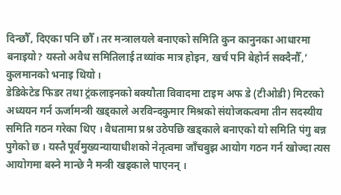दिन्छौँ, दिएका पनि छौँ। तर मन्त्रालयले बनाएको समिति कुन कानुनका आधारमा बनाइयो? यस्तो अवैध समितिलाई तथ्यांक मात्र होइन, खर्च पनि बेहोर्न सक्दैनौँ,’ कुलमानको भनाइ थियो।
डेडिकेटेड फिडर तथा ट्रंकलाइनको बक्यौता विवादमा टाइम अफ डे (टीओडी) मिटरको अध्ययन गर्न ऊर्जामन्त्री खड्काले अरविन्दकुमार मिश्रको संयोजकत्वमा तीन सदस्यीय समिति गठन गरेका थिए । वैधतामा प्रश्न उठेपछि खड्काले बनाएको यो समिति पंगु बन्न पुगेको छ । यस्तै पूर्वमुख्यन्यायाधीशको नेतृत्वमा जाँचबुझ आयोग गठन गर्न खोज्दा त्यस आयोगमा बस्ने मान्छे नै मन्त्री खड्काले पाएनन् ।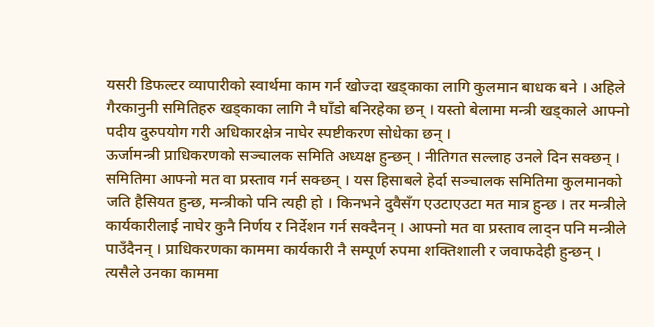यसरी डिफल्टर व्यापारीको स्वार्थमा काम गर्न खोज्दा खड्काका लागि कुलमान बाधक बने । अहिले गैरकानुनी समितिहरु खड्काका लागि नै घाँडो बनिरहेका छन् । यस्तो बेलामा मन्त्री खड्काले आफ्नो पदीय दुरुपयोग गरी अधिकारक्षेत्र नाघेर स्पष्टीकरण सोधेका छन् ।
ऊर्जामन्त्री प्राधिकरणको सञ्चालक समिति अध्यक्ष हुन्छन् । नीतिगत सल्लाह उनले दिन सक्छन् । समितिमा आफ्नो मत वा प्रस्ताव गर्न सक्छन् । यस हिसाबले हेर्दा सञ्चालक समितिमा कुलमानको जति हैसियत हुन्छ, मन्त्रीको पनि त्यही हो । किनभने दुवैसँग एउटाएउटा मत मात्र हुन्छ । तर मन्त्रीले कार्यकारीलाई नाघेर कुनै निर्णय र निर्देशन गर्न सक्दैनन् । आफ्नो मत वा प्रस्ताव लाद्न पनि मन्त्रीले पाउँदैनन् । प्राधिकरणका काममा कार्यकारी नै सम्पूर्ण रुपमा शक्तिशाली र जवाफदेही हुन्छन् । त्यसैले उनका काममा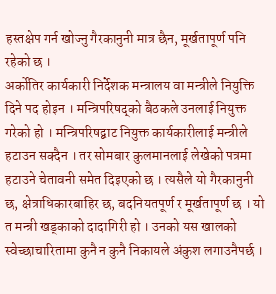हस्तक्षेप गर्न खोज्नु गैरकानुनी मात्र छैन, मूर्खतापूर्ण पनि रहेको छ ।
अर्कोतिर कार्यकारी निर्देशक मन्त्रालय वा मन्त्रीले नियुक्ति दिने पद होइन । मन्त्रिपरिषद्को बैठकले उनलाई नियुक्त गरेको हो । मन्त्रिपरिषद्बाट नियुक्त कार्यकारीलाई मन्त्रीले हटाउन सक्दैन । तर सोमबार कुलमानलाई लेखेको पत्रमा हटाउने चेतावनी समेत दिइएको छ । त्यसैले यो गैरकानुनी छ, क्षेत्राधिकारबाहिर छ, बदनियतपूर्ण र मूर्खतापूर्ण छ । यो त मन्त्री खड्काको दादागिरी हो । उनको यस खालको स्वेच्छाचारितामा कुनै न कुनै निकायले अंकुश लगाउनैपर्छ ।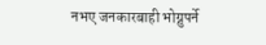नभए जनकारबाही भोग्नुपर्ने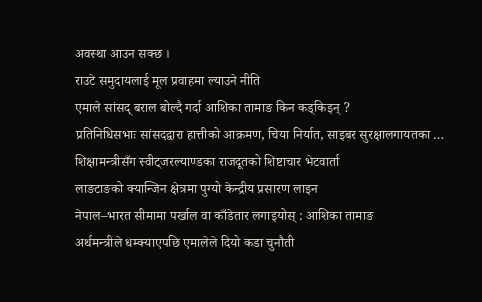अवस्था आउन सक्छ ।
राउटे समुदायलाई मूल प्रवाहमा ल्याउने नीति
एमाले सांसद् बराल बोल्दै गर्दा आशिका तामाङ किन कड्किइन् ?
प्रतिनिधिसभाः सांसदद्वारा हात्तीको आक्रमण, चिया निर्यात, साइबर सुरक्षालगायतका …
शिक्षामन्त्रीसँग स्वीट्जरल्याण्डका राजदूतको शिष्टाचार भेटवार्ता
लाङटाङको क्यान्जिन क्षेत्रमा पुग्यो केन्द्रीय प्रसारण लाइन
नेपाल–भारत सीमामा पर्खाल वा काँडेतार लगाइयोस् : आशिका तामाङ
अर्थमन्त्रीले धम्क्याएपछि एमालेले दियो कडा चुनौती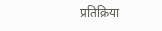प्रतिक्रिया